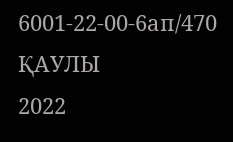6001-22-00-6ап/470
ҚАУЛЫ
2022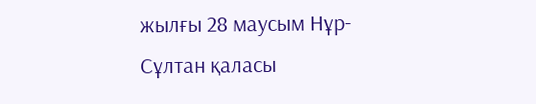жылғы 28 маусым Нұр-Сұлтан қаласы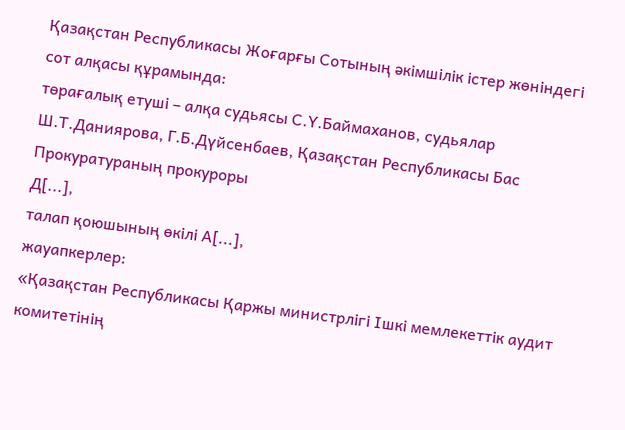Қазақстан Республикасы Жоғарғы Сотының әкімшілік істер жөніндегі сот алқасы құрамында:
төрағалық етуші – алқа судьясы С.Ү.Баймаханов, судьялар Ш.Т.Даниярова, Г.Б.Дүйсенбаев, Қазақстан Республикасы Бас Прокуратураның прокуроры
Д[...],
талап қоюшының өкілі А[...],
жауапкерлер:
«Қазақстан Республикасы Қаржы министрлігі Ішкі мемлекеттік аудит комитетінің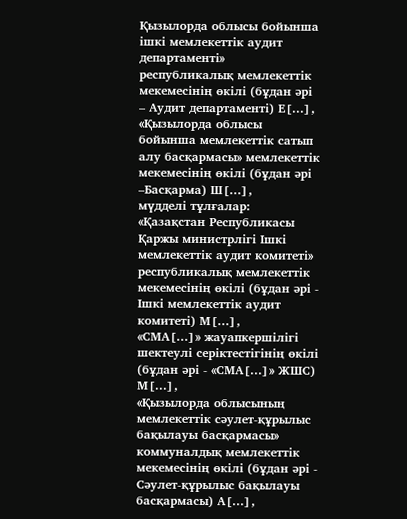Қызылорда облысы бойынша ішкі мемлекеттік аудит департаменті» республикалық мемлекеттік мекемесінің өкілі (бұдан әрі – Аудит департаменті) Е[...],
«Қызылорда облысы бойынша мемлекеттік сатып алу басқармасы» мемлекеттік мекемесінің өкілі (бұдан әрі –Басқарма) Ш[...],
мүдделі тұлғалар:
«Қазақстан Республикасы Қаржы министрлігі Ішкі мемлекеттік аудит комитеті» республикалық мемлекеттік мекемесінің өкілі (бұдан әрі - Ішкі мемлекеттік аудит комитеті) М[...],
«СМА[...]» жауапкершілігі шектеулі серіктестігінің өкілі (бұдан әрі - «СМА[...]» ЖШС) М[...],
«Қызылорда облысының мемлекеттік сәулет-құрылыс бақылауы басқармасы» коммуналдық мемлекеттік мекемесінің өкілі (бұдан әрі - Сәулет-құрылыс бақылауы басқармасы) А[...],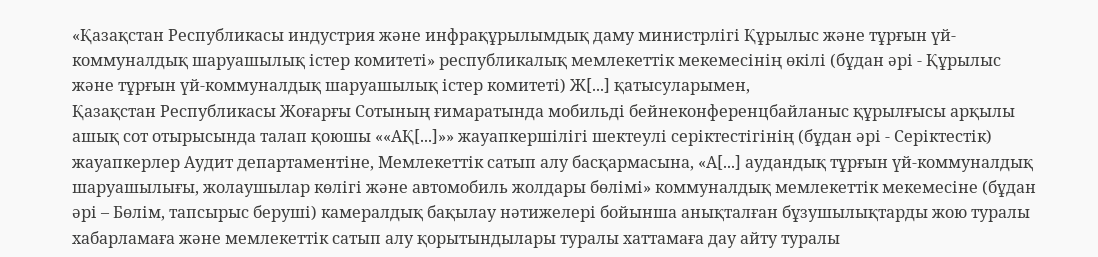«Қазақстан Республикасы индустрия және инфрақұрылымдық даму министрлігі Құрылыс және тұрғын үй-коммуналдық шаруашылық істер комитеті» республикалық мемлекеттік мекемесінің өкілі (бұдан әрі - Құрылыс және тұрғын үй-коммуналдық шаруашылық істер комитеті) Ж[...] қатысуларымен,
Қазақстан Республикасы Жоғарғы Сотының ғимаратында мобильді бейнеконференцбайланыс құрылғысы арқылы ашық сот отырысында талап қоюшы ««АҚ[...]»» жауапкершілігі шектеулі серіктестігінің (бұдан әрі - Серіктестік) жауапкерлер Аудит департаментіне, Мемлекеттік сатып алу басқармасына, «А[...] аудандық тұрғын үй-коммуналдық шаруашылығы, жолаушылар көлігі және автомобиль жолдары бөлімі» коммуналдық мемлекеттік мекемесіне (бұдан әрі – Бөлім, тапсырыс беруші) камералдық бақылау нәтижелері бойынша анықталған бұзушылықтарды жою туралы хабарламаға және мемлекеттік сатып алу қорытындылары туралы хаттамаға дау айту туралы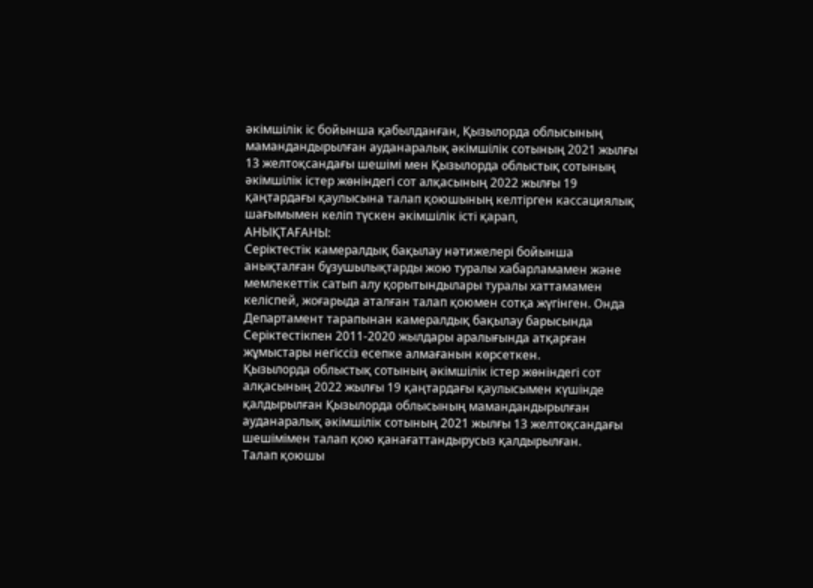әкімшілік іс бойынша қабылданған, Қызылорда облысының мамандандырылған ауданаралық әкімшілік сотының 2021 жылғы 13 желтоқсандағы шешімі мен Қызылорда облыстық сотының әкімшілік істер жөніндегі сот алқасының 2022 жылғы 19 қаңтардағы қаулысына талап қоюшының келтірген кассациялық шағымымен келіп түскен әкімшілік істі қарап,
АНЫҚТАҒАНЫ:
Серіктестік камералдық бақылау нәтижелері бойынша анықталған бұзушылықтарды жою туралы хабарламамен және мемлекеттік сатып алу қорытындылары туралы хаттамамен келіспей, жоғарыда аталған талап қоюмен сотқа жүгінген. Онда Департамент тарапынан камералдық бақылау барысында Серіктестікпен 2011-2020 жылдары аралығында атқарған жұмыстары негіссіз есепке алмағанын көрсеткен.
Қызылорда облыстық сотының әкімшілік істер жөніндегі сот алқасының 2022 жылғы 19 қаңтардағы қаулысымен күшінде қалдырылған Қызылорда облысының мамандандырылған ауданаралық әкімшілік сотының 2021 жылғы 13 желтоқсандағы шешімімен талап қою қанағаттандырусыз қалдырылған.
Талап қоюшы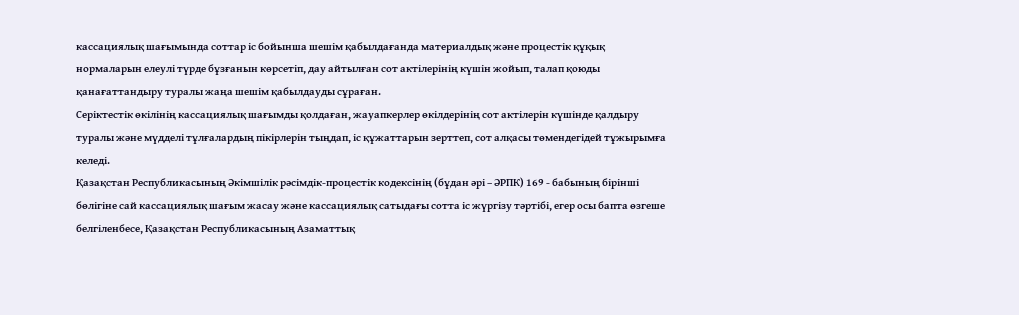кассациялық шағымында соттар іс бойынша шешім қабылдағанда материалдық және процестік құқық нормаларын елеулі түрде бұзғанын көрсетіп, дау айтылған сот актілерінің күшін жойып, талап қоюды қанағаттандыру туралы жаңа шешім қабылдауды сұраған.
Серіктестік өкілінің кассациялық шағымды қолдаған, жауапкерлер өкілдерінің сот актілерін күшінде қалдыру туралы және мүдделі тұлғалардың пікірлерін тыңдап, іс құжаттарын зерттеп, сот алқасы төмендегідей тұжырымға келеді.
Қазақстан Республикасының Әкімшілік рәсімдік-процестік кодексінің (бұдан әрі – ӘРПК) 169 - бабының бірінші бөлігіне сай кассациялық шағым жасау және кассациялық сатыдағы сотта іс жүргізу тәртібі, егер осы бапта өзгеше белгіленбесе, Қазақстан Республикасының Азаматтық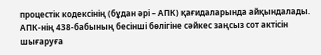процестік кодексінің (бұдан әрі – АПК) қағидаларында айқындалады.
АПК-нің 438-бабының бесінші бөлігіне сәйкес заңсыз сот актiсiн шығаруға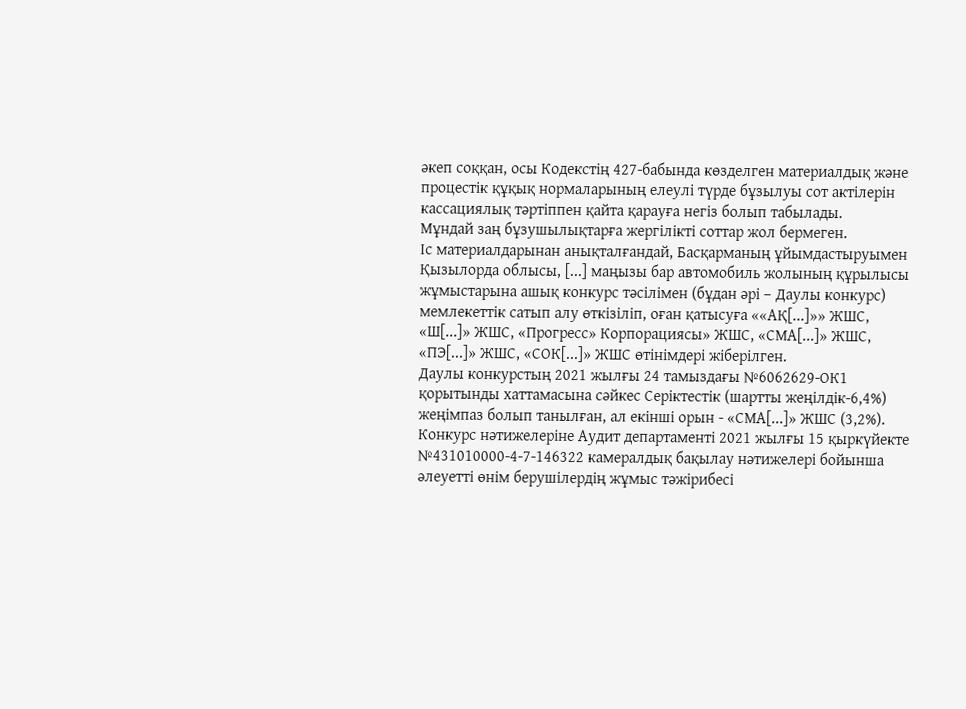әкеп соққан, осы Кодекстің 427-бабында көзделген материалдық және процестік құқық нормаларының елеулi түрде бұзылуы сот актілерін кассациялық тәртіппен қайта қарауға негiз болып табылады.
Мұндай заң бұзушылықтарға жергілікті соттар жол бермеген.
Іс материалдарынан анықталғандай, Басқарманың ұйымдастыруымен Қызылорда облысы, [...] маңызы бар автомобиль жолының құрылысы жұмыстарына ашық конкурс тәсілімен (бұдан әрі – Даулы конкурс) мемлекеттік сатып алу өткізіліп, оған қатысуға ««АҚ[...]»» ЖШС, «Ш[...]» ЖШС, «Прогресс» Корпорациясы» ЖШС, «СМА[...]» ЖШС, «ПЭ[...]» ЖШС, «СОК[...]» ЖШС өтінімдері жіберілген.
Даулы конкурстың 2021 жылғы 24 тамыздағы №6062629-ОК1 қорытынды хаттамасына сәйкес Серіктестік (шартты жеңілдік-6,4%) жеңімпаз болып танылған, ал екінші орын - «СМА[...]» ЖШС (3,2%).
Конкурс нәтижелеріне Аудит департаменті 2021 жылғы 15 қыркүйекте №431010000-4-7-146322 камералдық бақылау нәтижелері бойынша әлеуетті өнім берушілердің жұмыс тәжірибесі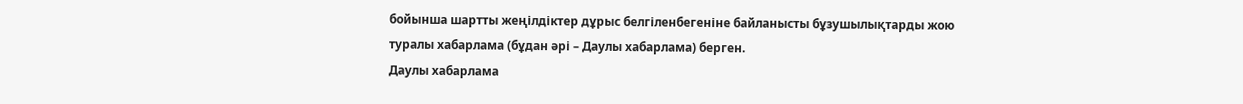бойынша шартты жеңілдіктер дұрыс белгіленбегеніне байланысты бұзушылықтарды жою туралы хабарлама (бұдан әрі – Даулы хабарлама) берген.
Даулы хабарлама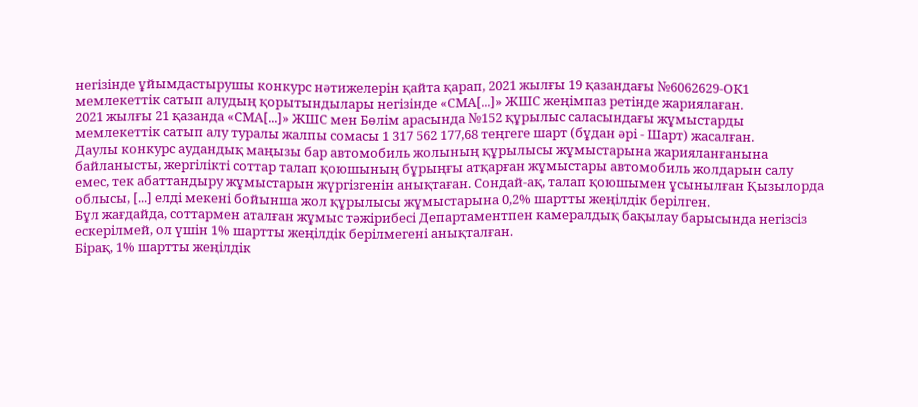негізінде ұйымдастырушы конкурс нәтижелерін қайта қарап, 2021 жылғы 19 қазандағы №6062629-ОК1 мемлекеттік сатып алудың қорытындылары негізінде «СМА[...]» ЖШС жеңімпаз ретінде жариялаған.
2021 жылғы 21 қазанда «СМА[...]» ЖШС мен Бөлім арасында №152 құрылыс саласындағы жұмыстарды мемлекеттік сатып алу туралы жалпы сомасы 1 317 562 177,68 теңгеге шарт (бұдан әрі - Шарт) жасалған.
Даулы конкурс аудандық маңызы бар автомобиль жолының құрылысы жұмыстарына жарияланғанына байланысты, жергілікті соттар талап қоюшының бұрыңғы атқарған жұмыстары автомобиль жолдарын салу емес, тек абаттандыру жұмыстарын жүргізгенін анықтаған. Сондай-ақ, талап қоюшымен ұсынылған Қызылорда облысы, [...] елді мекені бойынша жол құрылысы жұмыстарына 0,2% шартты жеңілдік берілген.
Бұл жағдайда, соттармен аталған жұмыс тәжірибесі Департаментпен камералдық бақылау барысында негізсіз ескерілмей, ол үшін 1% шартты жеңілдік берілмегені анықталған.
Бірақ, 1% шартты жеңілдік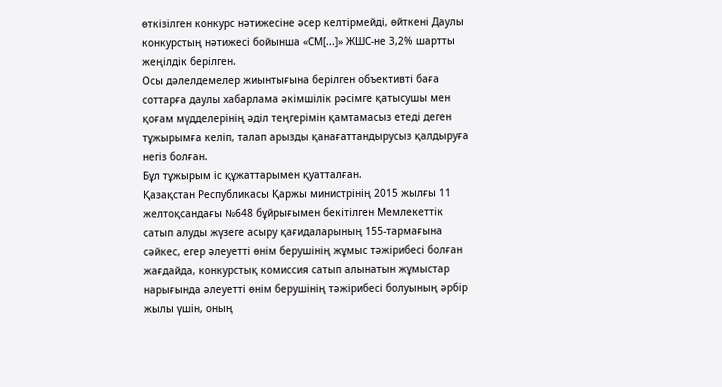өткізілген конкурс нәтижесіне әсер келтірмейді, өйткені Даулы конкурстың нәтижесі бойынша «СМ[...]» ЖШС-не 3,2% шартты жеңілдік берілген.
Осы дәлелдемелер жиынтығына берілген объективті баға соттарға даулы хабарлама әкімшілік рәсімге қатысушы мен қоғам мүдделерінің әділ теңгерімін қамтамасыз етеді деген тұжырымға келіп, талап арызды қанағаттандырусыз қалдыруға негіз болған.
Бұл тұжырым іс құжаттарымен қуатталған.
Қазақстан Республикасы Қаржы министрінің 2015 жылғы 11 желтоқсандағы №648 бұйрығымен бекітілген Мемлекеттік сатып алуды жүзеге асыру қағидаларының 155-тармағына сәйкес, егер әлеуетті өнім берушінің жұмыс тәжірибесі болған жағдайда, конкурстық комиссия сатып алынатын жұмыстар нарығында әлеуетті өнім берушінің тәжірибесі болуының әрбір жылы үшін, оның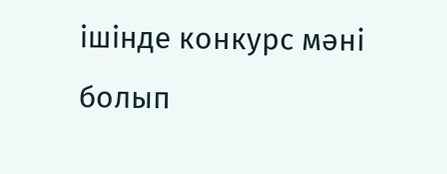ішінде конкурс мәні болып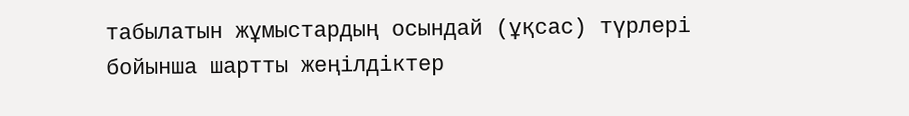табылатын жұмыстардың осындай (ұқсас) түрлері бойынша шартты жеңілдіктер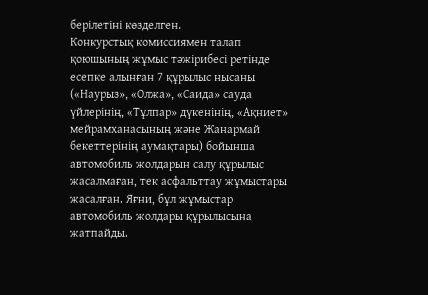берілетіні көзделген.
Конкурстық комиссиямен талап қоюшының жұмыс тәжірибесі ретінде есепке алынған 7 құрылыс нысаны («Наурыз», «Олжа», «Саида» сауда үйлерінің, «Тұлпар» дүкенінің, «Ақниет» мейрамханасының және Жанармай бекеттерінің аумақтары) бойынша автомобиль жолдарын салу құрылыс жасалмаған, тек асфальттау жұмыстары жасалған. Яғни, бұл жұмыстар автомобиль жолдары құрылысына жатпайды.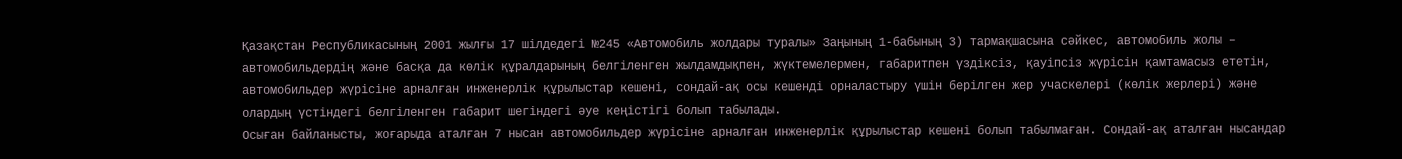Қазақстан Республикасының 2001 жылғы 17 шілдедегі №245 «Автомобиль жолдары туралы» Заңының 1-бабының 3) тармақшасына сәйкес, автомобиль жолы – автомобильдердiң және басқа да көлiк құралдарының белгiленген жылдамдықпен, жүктемелермен, габаритпен үздiксiз, қауiпсiз жүрiсiн қамтамасыз ететiн, автомобильдер жүрiсiне арналған инженерлiк құрылыстар кешенi, сондай-ақ осы кешендi орналастыру үшiн берiлген жер учаскелерi (көлiк жерлерi) және олардың үстiндегi белгiленген габарит шегiндегi әуе кеңiстiгi болып табылады.
Осыған байланысты, жоғарыда аталған 7 нысан автомобильдер жүрiсiне арналған инженерлiк құрылыстар кешенi болып табылмаған. Сондай-ақ аталған нысандар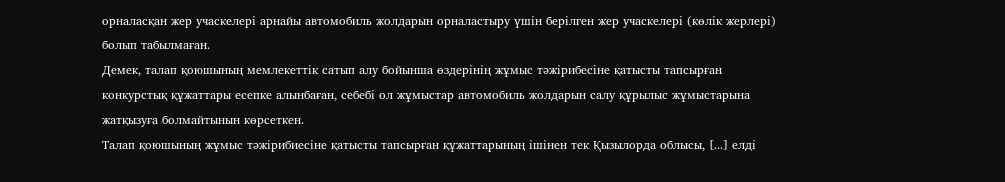орналасқан жер учаскелері арнайы автомобиль жолдарын орналастыру үшiн берiлген жер учаскелерi (көлiк жерлерi) болып табылмаған.
Демек, талап қоюшының мемлекеттік сатып алу бойынша өздерінің жұмыс тәжірибесіне қатысты тапсырған конкурстық құжаттары есепке алынбаған, себебі ол жұмыстар автомобиль жолдарын салу құрылыс жұмыстарына жатқызуға болмайтынын көрсеткен.
Талап қоюшының жұмыс тәжірибиесіне қатысты тапсырған құжаттарының ішінен тек Қызылорда облысы, [...] елді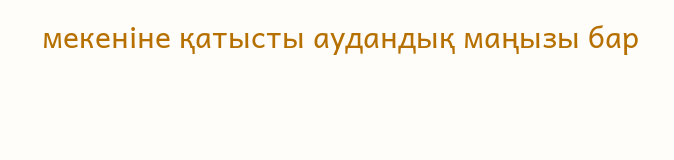мекеніне қатысты аудандық маңызы бар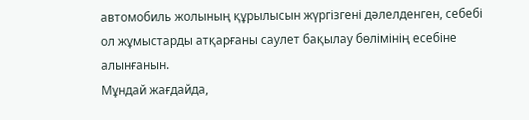автомобиль жолының құрылысын жүргізгені дәлелденген, себебі ол жұмыстарды атқарғаны саулет бақылау бөлімінің есебіне алынғанын.
Мұндай жағдайда,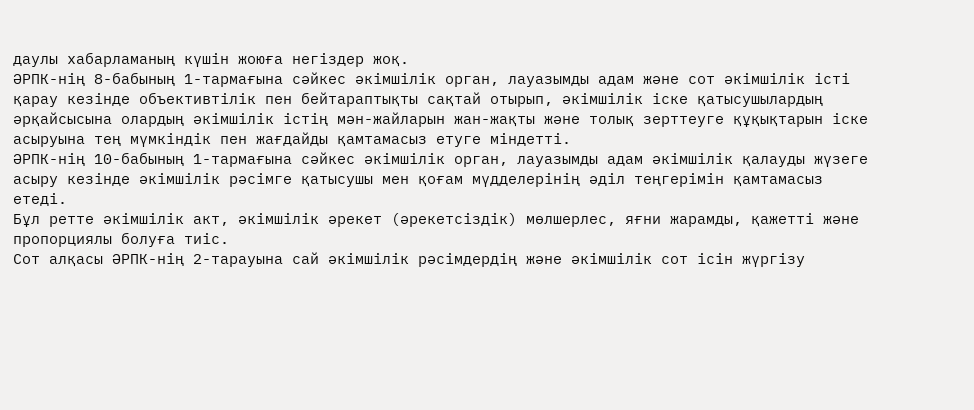даулы хабарламаның күшін жоюға негіздер жоқ.
ӘРПК-нің 8-бабының 1-тармағына сәйкес әкімшілік орган, лауазымды адам және сот әкімшілік істі қарау кезінде объективтілік пен бейтараптықты сақтай отырып, әкімшілік іске қатысушылардың әрқайсысына олардың әкімшілік істің мән-жайларын жан-жақты және толық зерттеуге құқықтарын іске асыруына тең мүмкіндік пен жағдайды қамтамасыз етуге міндетті.
ӘРПК-нің 10-бабының 1-тармағына сәйкес әкімшілік орган, лауазымды адам әкімшілік қалауды жүзеге асыру кезінде әкімшілік рәсімге қатысушы мен қоғам мүдделерінің әділ теңгерімін қамтамасыз етеді.
Бұл ретте әкімшілік акт, әкімшілік әрекет (әрекетсіздік) мөлшерлес, яғни жарамды, қажетті және пропорциялы болуға тиіс.
Сот алқасы ӘРПК-нің 2-тарауына сай әкімшілік рәсімдердің және әкімшілік сот ісін жүргізу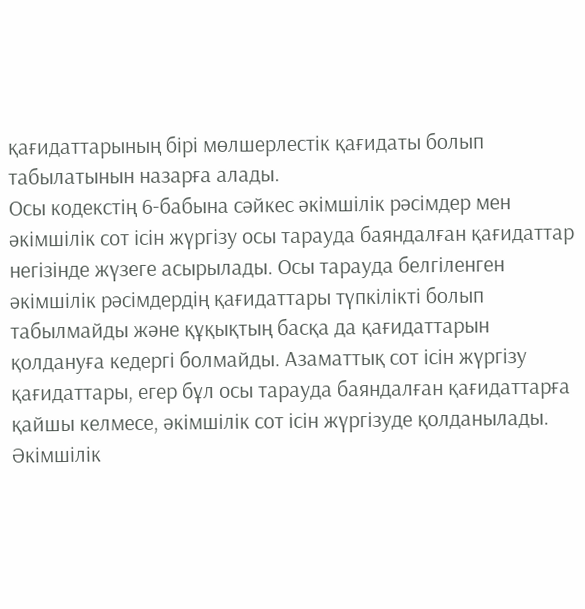қағидаттарының бірі мөлшерлестік қағидаты болып табылатынын назарға алады.
Осы кодекстің 6-бабына сәйкес әкімшілік рәсімдер мен әкімшілік сот ісін жүргізу осы тарауда баяндалған қағидаттар негізінде жүзеге асырылады. Осы тарауда белгіленген әкімшілік рәсімдердің қағидаттары түпкілікті болып табылмайды және құқықтың басқа да қағидаттарын қолдануға кедергі болмайды. Азаматтық сот ісін жүргізу қағидаттары, егер бұл осы тарауда баяндалған қағидаттарға қайшы келмесе, әкімшілік сот ісін жүргізуде қолданылады. Әкімшілік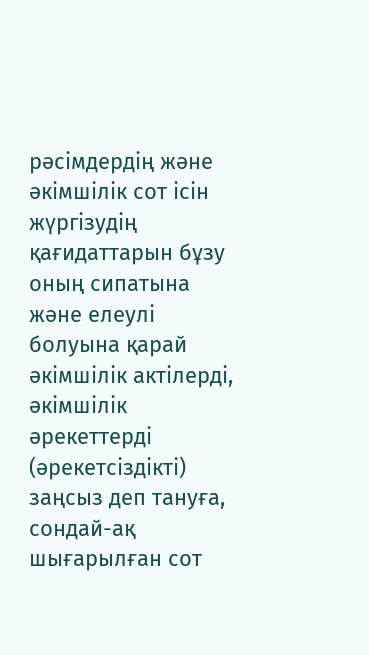рәсімдердің және әкімшілік сот ісін жүргізудің қағидаттарын бұзу оның сипатына және елеулі болуына қарай әкімшілік актілерді, әкімшілік әрекеттерді (әрекетсіздікті) заңсыз деп тануға, сондай-ақ шығарылған сот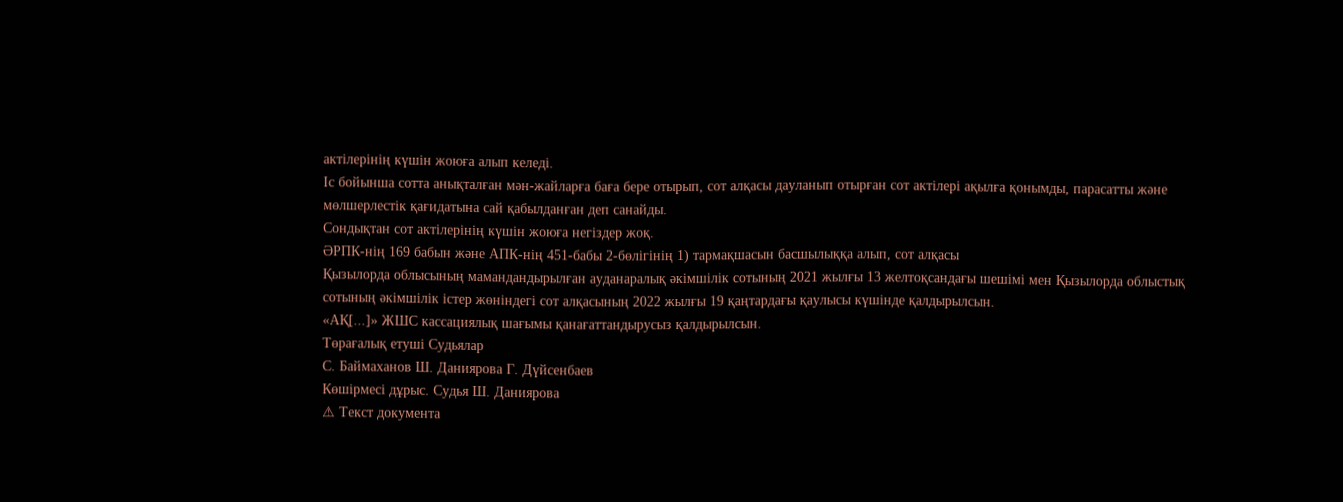актілерінің күшін жоюға алып келеді.
Іс бойынша сотта анықталған мән-жайларға баға бере отырып, сот алқасы дауланып отырған сот актілері ақылға қонымды, парасатты және мөлшерлестік қағидатына сай қабылданған деп санайды.
Сондықтан сот актілерінің күшін жоюға негіздер жоқ.
ӘРПК-нің 169 бабын және АПК-нің 451-бабы 2-бөлігінің 1) тармақшасын басшылыққа алып, сот алқасы
Қызылорда облысының мамандандырылған ауданаралық әкімшілік сотының 2021 жылғы 13 желтоқсандағы шешімі мен Қызылорда облыстық сотының әкімшілік істер жөніндегі сот алқасының 2022 жылғы 19 қаңтардағы қаулысы күшінде қалдырылсын.
«АҚ[...]» ЖШС кассациялық шағымы қанағаттандырусыз қалдырылсын.
Төрағалық етуші Судьялар
С. Баймаханов Ш. Даниярова Г. Дүйсенбаев
Көшірмесі дұрыс. Судья Ш. Даниярова
⚠ Текст документа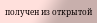получен из открытой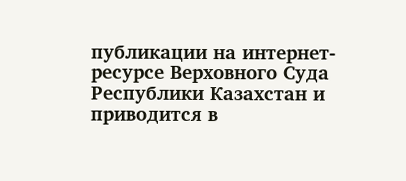публикации на интернет-ресурсе Верховного Суда Республики Казахстан и приводится в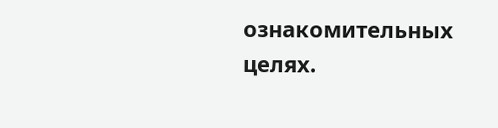ознакомительных целях.